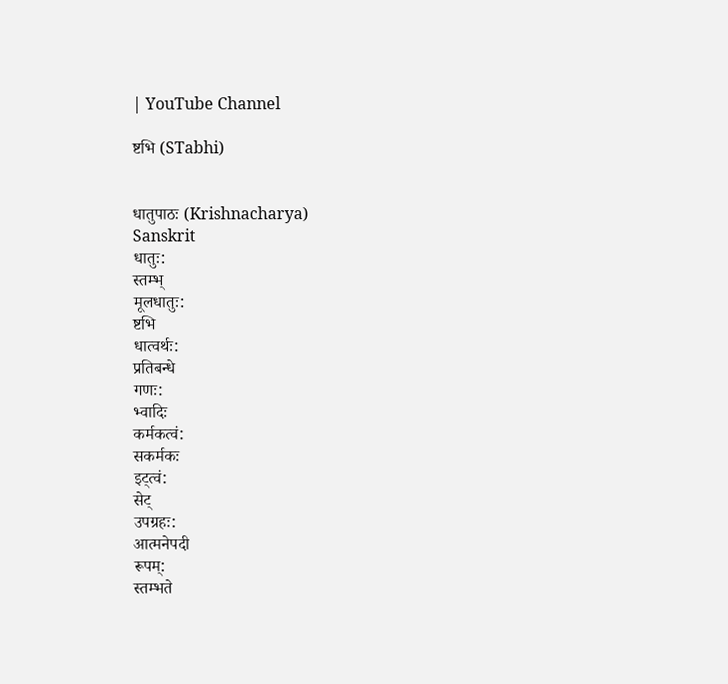| YouTube Channel

ष्टभि (STabhi)


धातुपाठः (Krishnacharya)
Sanskrit
धातुः:
स्तम्भ्
मूलधातुः:
ष्टभि
धात्वर्थः:
प्रतिबन्धे
गणः:
भ्वादिः
कर्मकत्वं:
सकर्मकः
इट्त्वं:
सेट्
उपग्रहः:
आत्मनेपदी
रूपम्:
स्तम्भते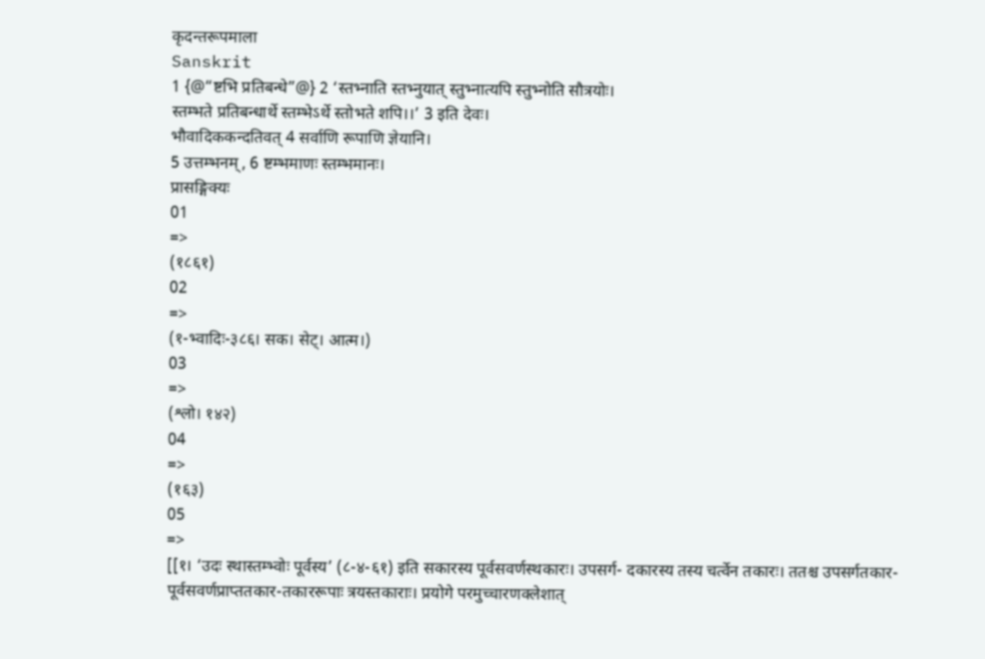कृदन्तरूपमाला
Sanskrit
1 {@“ष्टभि प्रतिबन्धे”@} 2 ‘स्तभ्नाति स्तभ्नुयात् स्तुभ्नात्यपि स्तुभ्नोति सौत्रयोः।
स्तम्भते प्रतिबन्धार्थे स्तम्भेऽर्थे स्तोभते शपि।।’ 3 इति देवः।
भौवादिककन्दतिवत् 4 सर्वाणि रूपाणि ज्ञेयानि।
5 उत्तम्भनम्, 6 ष्टम्भमाणः स्तम्भमानः।
प्रासङ्गिक्यः
01
=>
(१८६१)
02
=>
(१-भ्वादिः-३८६। सक। सेट्। आत्म।)
03
=>
(श्लो। १४२)
04
=>
(१६३)
05
=>
[[१। ‘उदः स्थास्तम्भ्वोः पूर्वस्य’ (८-४-६१) इति सकारस्य पूर्वसवर्णस्थकारः। उपसर्ग- दकारस्य तस्य चर्त्वेन तकारः। ततश्च उपसर्गतकार-पूर्वसवर्णप्राप्ततकार-तकाररूपाः त्रयस्तकाराः। प्रयोगे परमुच्चारणक्लेशात्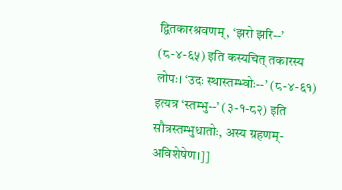द्वितकारश्रवणम्, ‘झरो झरि--’ (८-४-६५) इति कस्यचित् तकारस्य लोपः। ‘उदः स्थास्तम्भ्वोः--’ (८-४-६१) इत्यत्र ‘स्तम्भु--’ (३-१-८२) इति सौत्रस्तम्भुधातोः, अस्य ग्रहणम्-अविशेषेण।]]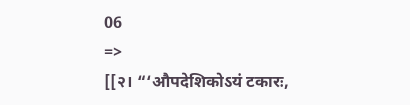06
=>
[[२। “‘औपदेशिकोऽयं टकारः,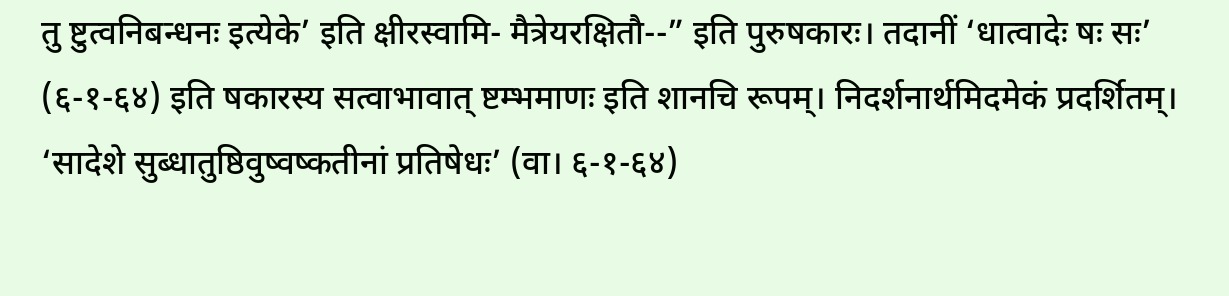तु ष्टुत्वनिबन्धनः इत्येके’ इति क्षीरस्वामि- मैत्रेयरक्षितौ--” इति पुरुषकारः। तदानीं ‘धात्वादेः षः सः’ (६-१-६४) इति षकारस्य सत्वाभावात् ष्टम्भमाणः इति शानचि रूपम्। निदर्शनार्थमिदमेकं प्रदर्शितम्। ‘सादेशे सुब्धातुष्ठिवुष्वष्कतीनां प्रतिषेधः’ (वा। ६-१-६४)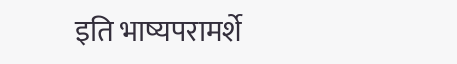इति भाष्यपरामर्शे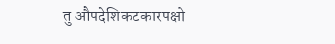तु औपदेशिकटकारपक्षो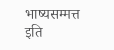भाष्यसम्मत्त इति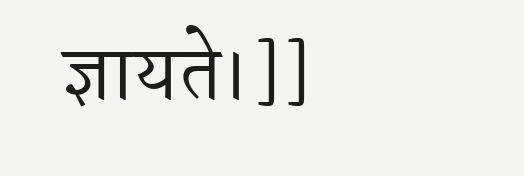ज्ञायते।]]